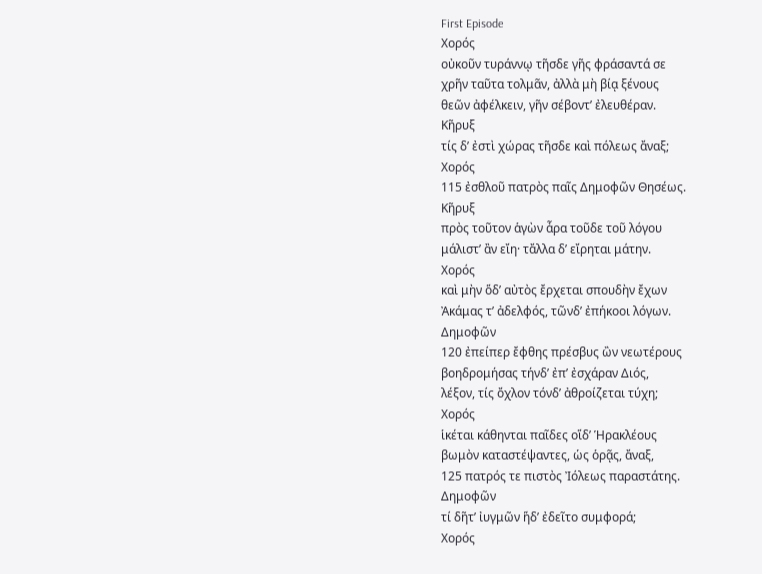First Episode
Χορός
οὐκοῦν τυράννῳ τῆσδε γῆς φράσαντά σε
χρῆν ταῦτα τολμᾶν, ἀλλὰ μὴ βίᾳ ξένους
θεῶν ἀφέλκειν, γῆν σέβοντʼ ἐλευθέραν.
Κῆρυξ
τίς δʼ ἐστὶ χώρας τῆσδε καὶ πόλεως ἄναξ;
Χορός
115 ἐσθλοῦ πατρὸς παῖς Δημοφῶν Θησέως.
Κῆρυξ
πρὸς τοῦτον ἁγὼν ἆρα τοῦδε τοῦ λόγου
μάλιστʼ ἂν εἴη· τἄλλα δʼ εἴρηται μάτην.
Χορός
καὶ μὴν ὅδʼ αὐτὸς ἔρχεται σπουδὴν ἔχων
Ἀκάμας τʼ ἀδελφός, τῶνδʼ ἐπήκοοι λόγων.
Δημοφῶν
120 ἐπείπερ ἔφθης πρέσβυς ὢν νεωτέρους
βοηδρομήσας τήνδʼ ἐπʼ ἐσχάραν Διός,
λέξον, τίς ὄχλον τόνδʼ ἀθροίζεται τύχη;
Χορός
ἱκέται κάθηνται παῖδες οἵδʼ Ἡρακλέους
βωμὸν καταστέψαντες, ὡς ὁρᾷς, ἄναξ,
125 πατρός τε πιστὸς Ἰόλεως παραστάτης.
Δημοφῶν
τί δῆτʼ ἰυγμῶν ἥδʼ ἐδεῖτο συμφορά;
Χορός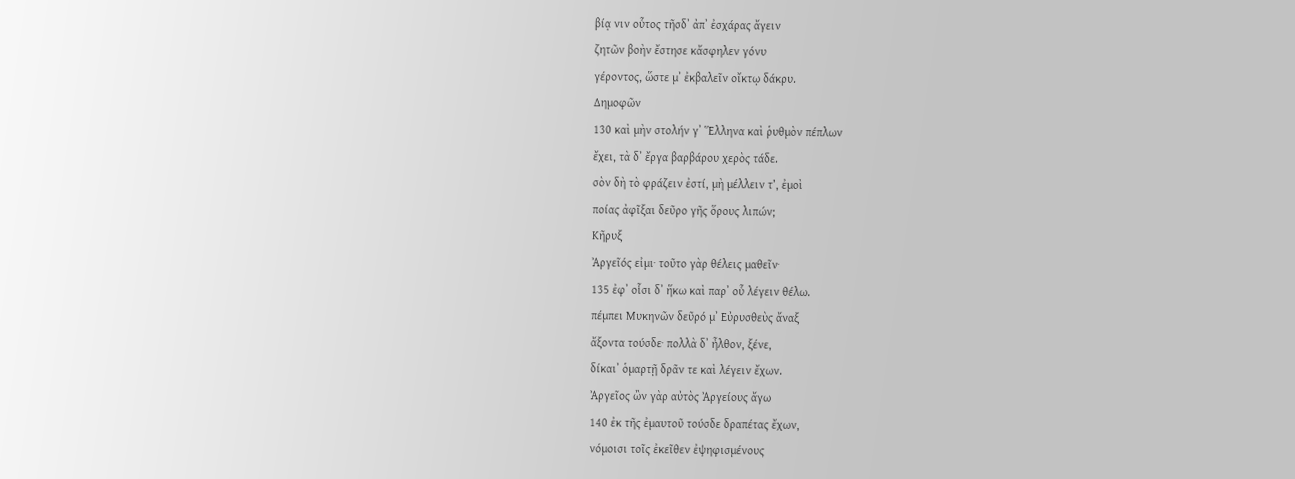βίᾳ νιν οὗτος τῆσδʼ ἀπʼ ἐσχάρας ἄγειν
ζητῶν βοὴν ἔστησε κἄσφηλεν γόνυ
γέροντος, ὥστε μʼ ἐκβαλεῖν οἴκτῳ δάκρυ.
Δημοφῶν
130 καὶ μὴν στολήν γʼ Ἕλληνα καὶ ῥυθμὸν πέπλων
ἔχει, τὰ δʼ ἔργα βαρβάρου χερὸς τάδε.
σὸν δὴ τὸ φράζειν ἐστί, μὴ μέλλειν τ’, ἐμοὶ
ποίας ἀφῖξαι δεῦρο γῆς ὅρους λιπών;
Κῆρυξ
Ἀργεῖός εἰμι· τοῦτο γὰρ θέλεις μαθεῖν·
135 ἐφʼ οἷσι δʼ ἥκω καὶ παρʼ οὗ λέγειν θέλω.
πέμπει Μυκηνῶν δεῦρό μʼ Εὐρυσθεὺς ἄναξ
ἄξοντα τούσδε· πολλὰ δʼ ἦλθον, ξένε,
δίκαιʼ ὁμαρτῇ δρᾶν τε καὶ λέγειν ἔχων.
Ἀργεῖος ὢν γὰρ αὐτὸς Ἀργείους ἄγω
140 ἐκ τῆς ἐμαυτοῦ τούσδε δραπέτας ἔχων,
νόμοισι τοῖς ἐκεῖθεν ἐψηφισμένους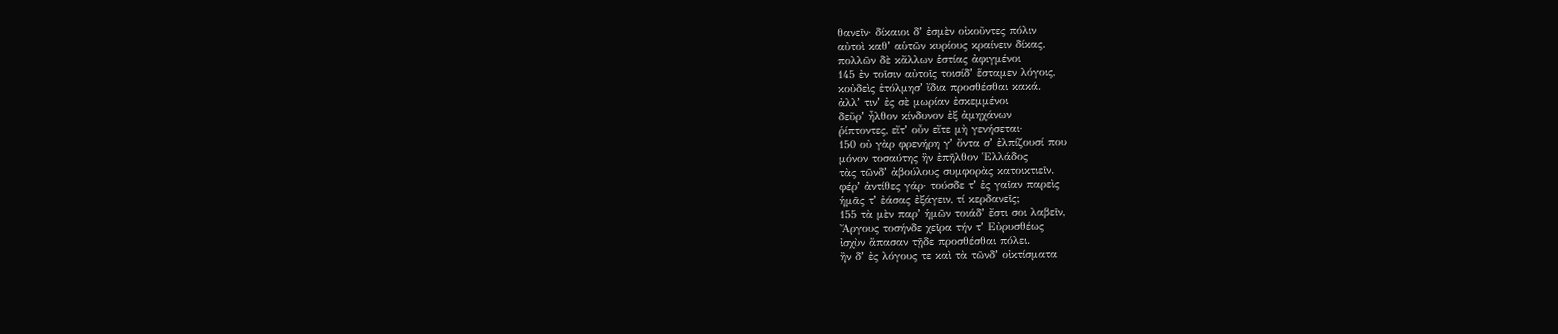θανεῖν· δίκαιοι δʼ ἐσμὲν οἰκοῦντες πόλιν
αὐτοὶ καθʼ αὑτῶν κυρίους κραίνειν δίκας.
πολλῶν δὲ κἄλλων ἑστίας ἀφιγμένοι
145 ἐν τοῖσιν αὐτοῖς τοισίδʼ ἕσταμεν λόγοις,
κοὐδεὶς ἐτόλμησʼ ἴδια προσθέσθαι κακά.
ἀλλʼ τινʼ ἐς σὲ μωρίαν ἐσκεμμένοι
δεῦρʼ ἦλθον κίνδυνον ἐξ ἀμηχάνων
ῥίπτοντες, εἴτʼ οὖν εἴτε μὴ γενήσεται·
150 οὐ γὰρ φρενήρη γʼ ὄντα σʼ ἐλπίζουσί που
μόνον τοσαύτης ἣν ἐπῆλθον Ἑλλάδος
τὰς τῶνδʼ ἀβούλους συμφορὰς κατοικτιεῖν.
φέρʼ ἀντίθες γάρ· τούσδε τʼ ἐς γαῖαν παρεὶς
ἡμᾶς τʼ ἐάσας ἐξάγειν, τί κερδανεῖς;
155 τὰ μὲν παρʼ ἡμῶν τοιάδʼ ἔστι σοι λαβεῖν,
Ἄργους τοσήνδε χεῖρα τήν τʼ Εὐρυσθέως
ἰσχὺν ἅπασαν τῇδε προσθέσθαι πόλει.
ἢν δʼ ἐς λόγους τε καὶ τὰ τῶνδʼ οἰκτίσματα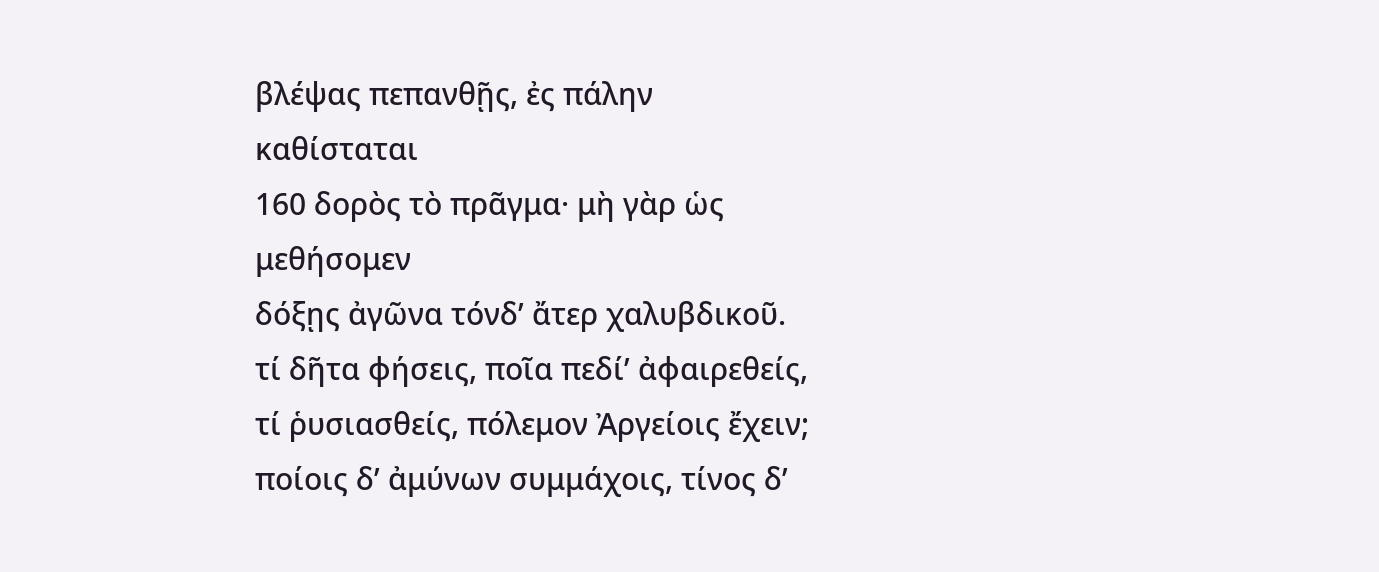βλέψας πεπανθῇς, ἐς πάλην καθίσταται
160 δορὸς τὸ πρᾶγμα· μὴ γὰρ ὡς μεθήσομεν
δόξῃς ἀγῶνα τόνδʼ ἄτερ χαλυβδικοῦ.
τί δῆτα φήσεις, ποῖα πεδίʼ ἀφαιρεθείς,
τί ῥυσιασθείς, πόλεμον Ἀργείοις ἔχειν;
ποίοις δʼ ἀμύνων συμμάχοις, τίνος δʼ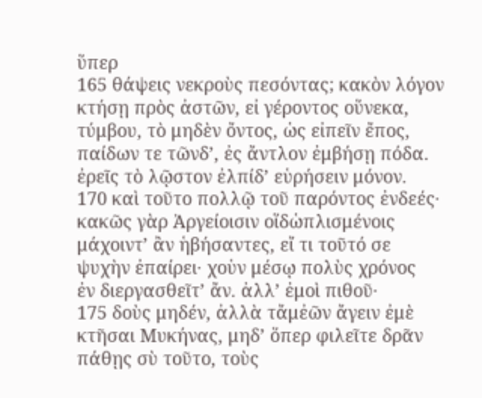ὕπερ
165 θάψεις νεκροὺς πεσόντας; κακὸν λόγον
κτήσῃ πρὸς ἀστῶν, εἰ γέροντος οὕνεκα,
τύμβου, τὸ μηδὲν ὄντος, ὡς εἰπεῖν ἔπος,
παίδων τε τῶνδʼ, ἐς ἄντλον ἐμβήσῃ πόδα.
ἐρεῖς τὸ λῷστον ἐλπίδʼ εὑρήσειν μόνον.
170 καὶ τοῦτο πολλῷ τοῦ παρόντος ἐνδεές·
κακῶς γὰρ Ἀργείοισιν οἵδὡπλισμένοις
μάχοιντʼ ἂν ἡβήσαντες, εἴ τι τοῦτό σε
ψυχὴν ἐπαίρει· χοὑν μέσῳ πολὺς χρόνος
ἐν διεργασθεῖτʼ ἄν. ἀλλʼ ἐμοὶ πιθοῦ·
175 δοὺς μηδέν, ἀλλὰ τἄμἐῶν ἄγειν ἐμὲ
κτῆσαι Μυκήνας, μηδʼ ὅπερ φιλεῖτε δρᾶν
πάθῃς σὺ τοῦτο, τοὺς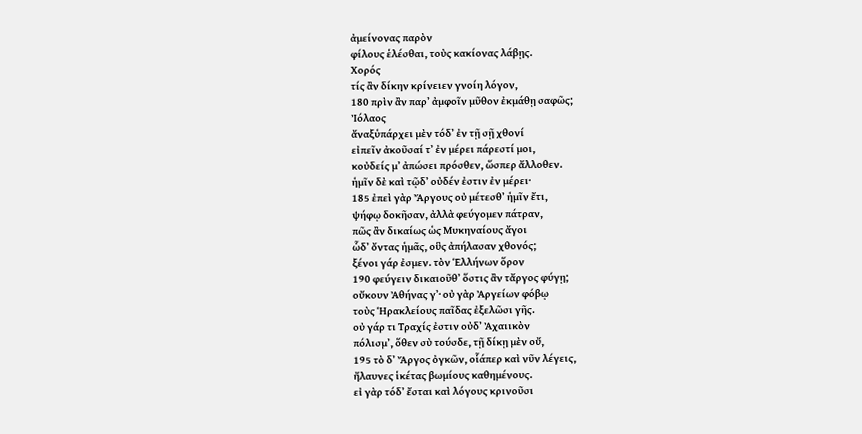ἀμείνονας παρὸν
φίλους ἑλέσθαι, τοὺς κακίονας λάβῃς.
Χορός
τίς ἂν δίκην κρίνειεν γνοίη λόγον,
180 πρὶν ἂν παρʼ ἀμφοῖν μῦθον ἐκμάθῃ σαφῶς;
Ἰόλαος
ἄναξὑπάρχει μὲν τόδʼ ἐν τῇ σῇ χθονί
εἰπεῖν ἀκοῦσαί τʼ ἐν μέρει πάρεστί μοι,
κοὐδείς μʼ ἀπώσει πρόσθεν, ὥσπερ ἄλλοθεν.
ἡμῖν δὲ καὶ τῷδʼ οὐδέν ἐστιν ἐν μέρει·
185 ἐπεὶ γὰρ Ἄργους οὐ μέτεσθʼ ἡμῖν ἔτι,
ψήφῳ δοκῆσαν, ἀλλὰ φεύγομεν πάτραν,
πῶς ἂν δικαίως ὡς Μυκηναίους ἄγοι
ὧδʼ ὄντας ἡμᾶς, οὓς ἀπήλασαν χθονός;
ξένοι γάρ ἐσμεν. τὸν Ἑλλήνων ὅρον
190 φεύγειν δικαιοῦθʼ ὅστις ἂν τἄργος φύγῃ;
οὔκουν Ἀθήνας γʼ· οὐ γὰρ Ἀργείων φόβῳ
τοὺς Ἡρακλείους παῖδας ἐξελῶσι γῆς.
οὐ γάρ τι Τραχίς ἐστιν οὐδʼ Ἀχαιικὸν
πόλισμʼ, ὅθεν σὺ τούσδε, τῇ δίκῃ μὲν οὔ,
195 τὸ δʼ Ἄργος ὀγκῶν, οἷάπερ καὶ νῦν λέγεις,
ἤλαυνες ἱκέτας βωμίους καθημένους.
εἰ γὰρ τόδʼ ἔσται καὶ λόγους κρινοῦσι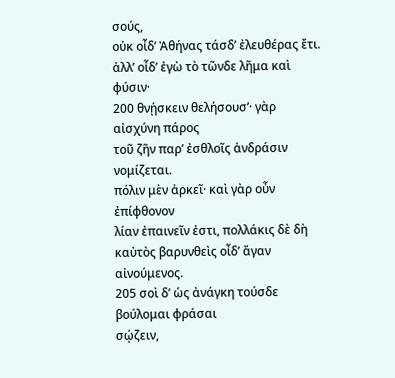σούς,
οὐκ οἶδʼ Ἀθήνας τάσδʼ ἐλευθέρας ἔτι.
ἀλλʼ οἶδʼ ἐγὼ τὸ τῶνδε λῆμα καὶ φύσιν·
200 θνῄσκειν θελήσουσʼ· γὰρ αἰσχύνη πάρος
τοῦ ζῆν παρʼ ἐσθλοῖς ἀνδράσιν νομίζεται.
πόλιν μὲν ἀρκεῖ· καὶ γὰρ οὖν ἐπίφθονον
λίαν ἐπαινεῖν ἐστι, πολλάκις δὲ δὴ
καὐτὸς βαρυνθεὶς οἶδʼ ἄγαν αἰνούμενος.
205 σοὶ δʼ ὡς ἀνάγκη τούσδε βούλομαι φράσαι
σῴζειν,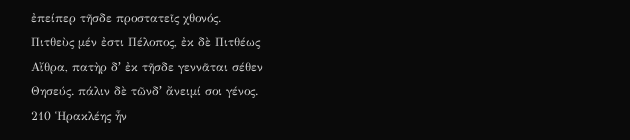ἐπείπερ τῆσδε προστατεῖς χθονός.
Πιτθεὺς μέν ἐστι Πέλοπος, ἐκ δὲ Πιτθέως
Αἴθρα, πατὴρ δʼ ἐκ τῆσδε γεννᾶται σέθεν
Θησεύς. πάλιν δὲ τῶνδʼ ἄνειμί σοι γένος.
210 Ἡρακλέης ἦν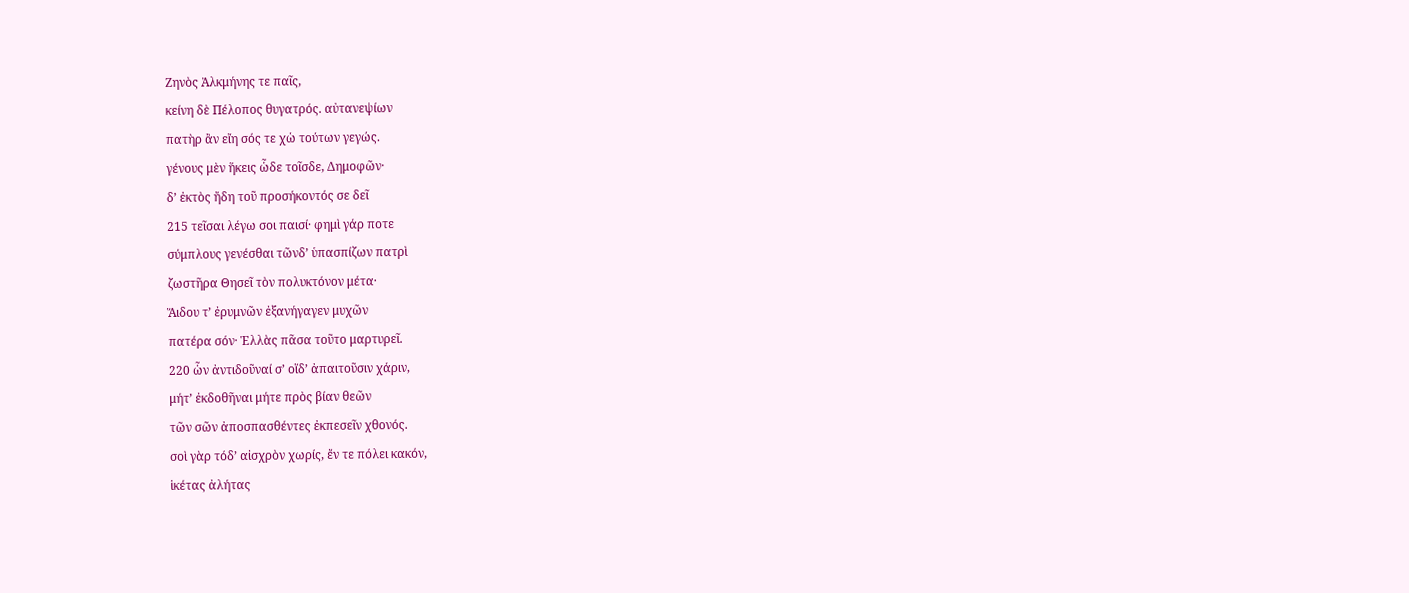Ζηνὸς Ἀλκμήνης τε παῖς,
κείνη δὲ Πέλοπος θυγατρός. αὐτανεψίων
πατὴρ ἂν εἴη σός τε χὡ τούτων γεγώς.
γένους μὲν ἥκεις ὧδε τοῖσδε, Δημοφῶν·
δʼ ἐκτὸς ἤδη τοῦ προσήκοντός σε δεῖ
215 τεῖσαι λέγω σοι παισί· φημὶ γάρ ποτε
σύμπλους γενέσθαι τῶνδʼ ὑπασπίζων πατρὶ
ζωστῆρα Θησεῖ τὸν πολυκτόνον μέτα·
Ἅιδου τʼ ἐρυμνῶν ἐξανήγαγεν μυχῶν
πατέρα σόν· Ἑλλὰς πᾶσα τοῦτο μαρτυρεῖ.
220 ὧν ἀντιδοῦναί σʼ οἵδʼ ἀπαιτοῦσιν χάριν,
μήτʼ ἐκδοθῆναι μήτε πρὸς βίαν θεῶν
τῶν σῶν ἀποσπασθέντες ἐκπεσεῖν χθονός.
σοὶ γὰρ τόδʼ αἰσχρὸν χωρίς, ἔν τε πόλει κακόν,
ἱκέτας ἀλήτας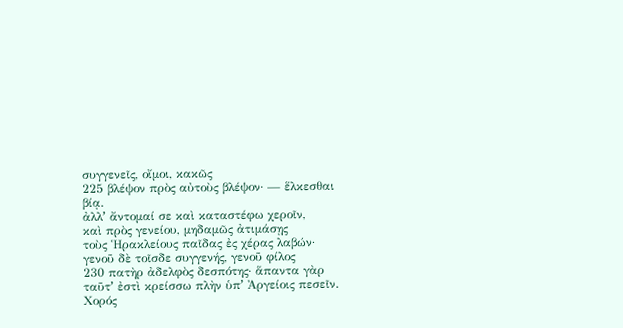συγγενεῖς, οἴμοι, κακῶς
225 βλέψον πρὸς αὐτοὺς βλέψον· — ἕλκεσθαι βίᾳ.
ἀλλʼ ἄντομαί σε καὶ καταστέφω χεροῖν,
καὶ πρὸς γενείου, μηδαμῶς ἀτιμάσῃς
τοὺς Ἡρακλείους παῖδας ἐς χέρας λαβών·
γενοῦ δὲ τοῖσδε συγγενής, γενοῦ φίλος
230 πατὴρ ἀδελφὸς δεσπότης· ἅπαντα γὰρ
ταῦτʼ ἐστὶ κρείσσω πλὴν ὑπʼ Ἀργείοις πεσεῖν.
Χορός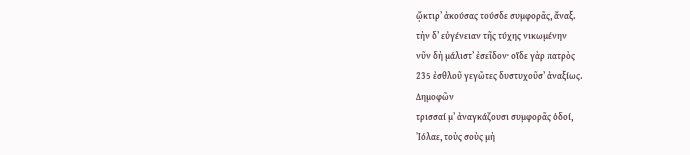ᾤκτιρʼ ἀκούσας τούσδε συμφορᾶς, ἄναξ.
τὴν δʼ εὐγένειαν τῆς τύχης νικωμένην
νῦν δὴ μάλιστʼ ἐσεῖδον· οἵδε γὰρ πατρὸς
235 ἐσθλοῦ γεγῶτες δυστυχοῦσʼ ἀναξίως.
Δημοφῶν
τρισσαί μʼ ἀναγκάζουσι συμφορᾶς ὁδοί,
Ἰόλαε, τοὺς σοὺς μὴ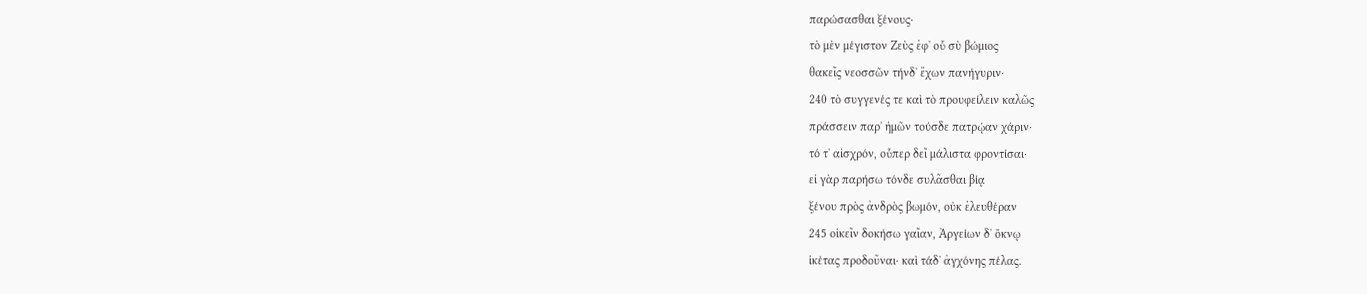παρώσασθαι ξένους·
τὸ μὲν μέγιστον Ζεὺς ἐφʼ οὗ σὺ βώμιος
θακεῖς νεοσσῶν τήνδʼ ἔχων πανήγυριν·
240 τὸ συγγενές τε καὶ τὸ προυφείλειν καλῶς
πράσσειν παρʼ ἡμῶν τούσδε πατρῴαν χάριν·
τό τʼ αἰσχρόν, οὗπερ δεῖ μάλιστα φροντίσαι·
εἰ γὰρ παρήσω τόνδε συλᾶσθαι βίᾳ
ξένου πρὸς ἀνδρὸς βωμόν, οὐκ ἐλευθέραν
245 οἰκεῖν δοκήσω γαῖαν, Ἀργείων δʼ ὄκνῳ
ἱκέτας προδοῦναι· καὶ τάδʼ ἀγχόνης πέλας.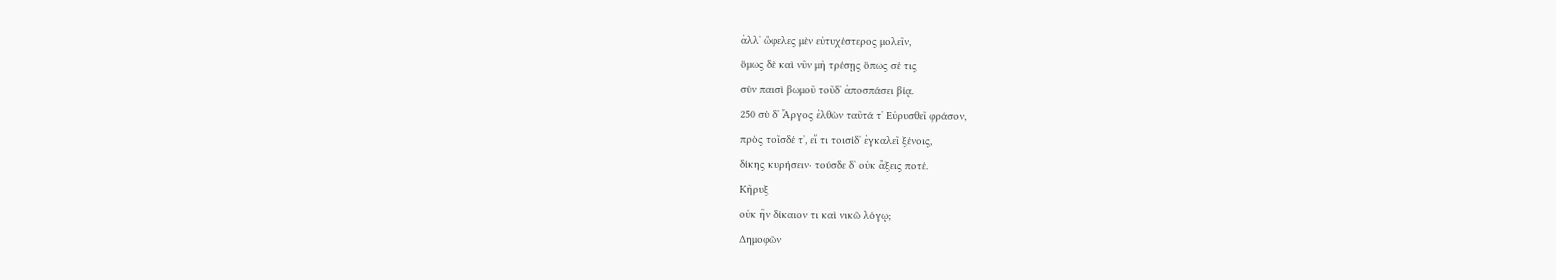ἀλλʼ ὤφελες μὲν εὐτυχέστερος μολεῖν,
ὅμως δὲ καὶ νῦν μὴ τρέσῃς ὅπως σέ τις
σὺν παισὶ βωμοῦ τοῦδʼ ἀποσπάσει βίᾳ.
250 σὺ δʼ Ἄργος ἐλθὼν ταῦτά τʼ Εὐρυσθεῖ φράσον,
πρὸς τοῖσδέ τʼ, εἴ τι τοισίδʼ ἐγκαλεῖ ξένοις,
δίκης κυρήσειν· τούσδε δʼ οὐκ ἄξεις ποτέ.
Κῆρυξ
οὐκ ἢν δίκαιον τι καὶ νικῶ λόγῳ;
Δημοφῶν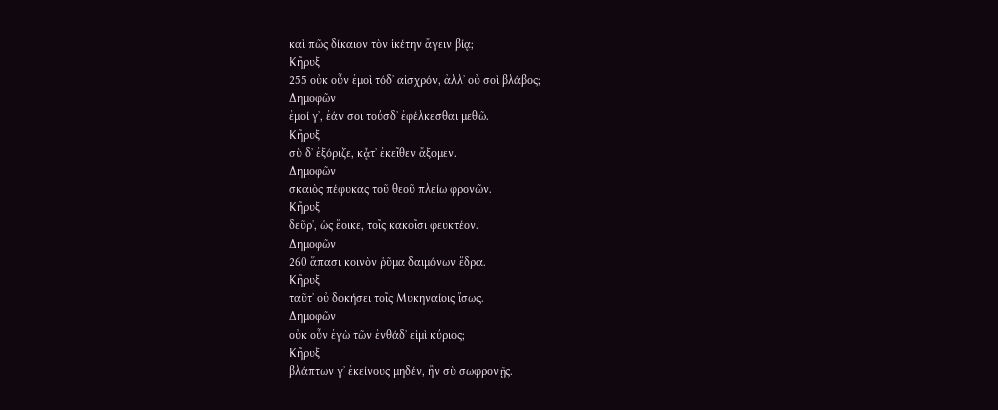καὶ πῶς δίκαιον τὸν ἱκέτην ἄγειν βίᾳ;
Κῆρυξ
255 οὐκ οὖν ἐμοὶ τόδʼ αἰσχρόν, ἀλλʼ οὐ σοὶ βλάβος;
Δημοφῶν
ἐμοί γʼ, ἐάν σοι τούσδʼ ἐφέλκεσθαι μεθῶ.
Κῆρυξ
σὺ δʼ ἐξόριζε, κᾆτʼ ἐκεῖθεν ἄξομεν.
Δημοφῶν
σκαιὸς πέφυκας τοῦ θεοῦ πλείω φρονῶν.
Κῆρυξ
δεῦρʼ, ὡς ἔοικε, τοῖς κακοῖσι φευκτέον.
Δημοφῶν
260 ἅπασι κοινὸν ῥῦμα δαιμόνων ἕδρα.
Κῆρυξ
ταῦτʼ οὐ δοκήσει τοῖς Μυκηναίοις ἴσως.
Δημοφῶν
οὐκ οὖν ἐγὼ τῶν ἐνθάδʼ εἰμὶ κύριος;
Κῆρυξ
βλάπτων γʼ ἐκείνους μηδέν, ἢν σὺ σωφρονῇς.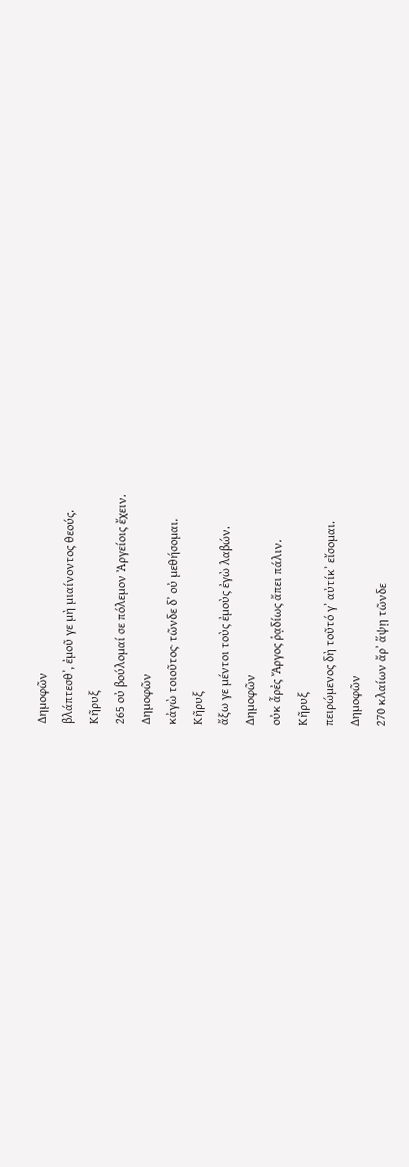Δημοφῶν
βλάπτεσθʼ, ἐμοῦ γε μὴ μιαίνοντος θεούς.
Κῆρυξ
265 οὐ βούλομαί σε πόλεμον Ἀργείοις ἔχειν.
Δημοφῶν
κἀγὼ τοιοῦτος· τῶνδε δʼ οὐ μεθήσομαι.
Κῆρυξ
ἄξω γε μέντοι τοὺς ἐμοὺς ἐγὼ λαβών.
Δημοφῶν
οὐκ ἆρἐς Ἄργος ῥᾳδίως ἄπει πάλιν.
Κῆρυξ
πειρώμενος δὴ τοῦτό γʼ αὐτίκʼ εἴσομαι.
Δημοφῶν
270 κλαίων ἄρʼ ἅψῃ τῶνδε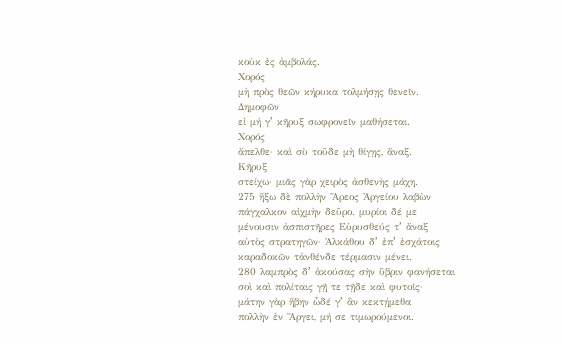κοὐκ ἐς ἀμβολάς.
Χορός
μὴ πρὸς θεῶν κήρυκα τολμήσῃς θενεῖν.
Δημοφῶν
εἰ μή γʼ κῆρυξ σωφρονεῖν μαθήσεται.
Χορός
ἄπελθε· καὶ σὺ τοῦδε μὴ θίγῃς, ἄναξ.
Κῆρυξ
στείχω· μιᾶς γὰρ χειρὸς ἀσθενὴς μάχη.
275 ἥξω δὲ πολλὴν Ἄρεος Ἀργείου λαβὼν
πάγχαλκον αἰχμὴν δεῦρο. μυρίοι δέ με
μένουσιν ἀσπιστῆρες Εὐρυσθεύς τʼ ἄναξ
αὐτὸς στρατηγῶν· Ἀλκάθου δʼ ἐπʼ ἐσχάτοις
καραδοκῶν τἀνθένδε τέρμασιν μένει.
280 λαμπρὸς δʼ ἀκούσας σὴν ὕβριν φανήσεται
σοὶ καὶ πολίταις γῇ τε τῇδε καὶ φυτοῖς·
μάτην γὰρ ἥβην ὧδέ γʼ ἂν κεκτῄμεθα
πολλὴν ἐν Ἄργει, μή σε τιμωρούμενοι.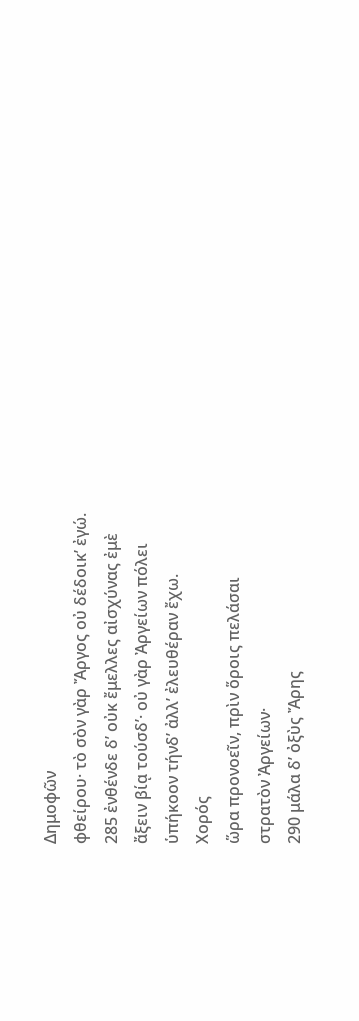Δημοφῶν
φθείρου· τὸ σὸν γὰρ Ἄργος οὐ δέδοικʼ ἐγώ.
285 ἐνθένδε δʼ οὐκ ἔμελλες αἰσχύνας ἐμὲ
ἄξειν βίᾳ τούσδʼ· οὐ γὰρ Ἀργείων πόλει
ὑπήκοον τήνδʼ ἀλλʼ ἐλευθέραν ἔχω.
Χορός
ὥρα προνοεῖν, πρὶν ὅροις πελάσαι
στρατὸν Ἀργείων·
290 μάλα δʼ ὀξὺς Ἄρης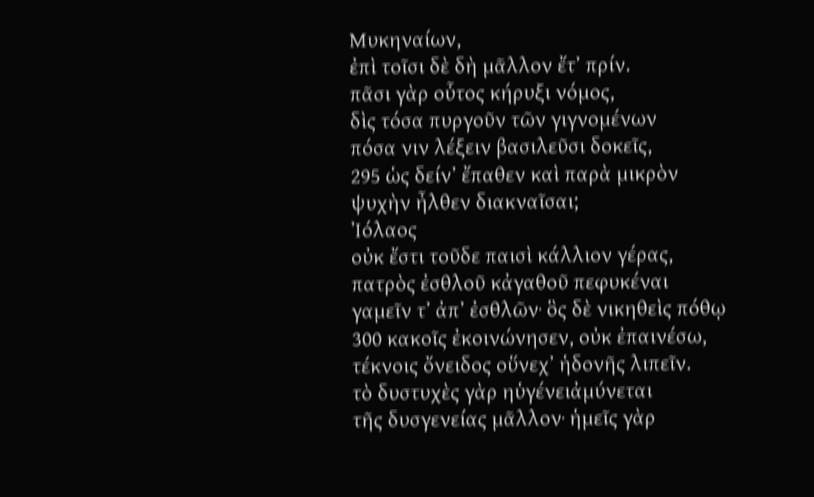Μυκηναίων,
ἐπὶ τοῖσι δὲ δὴ μᾶλλον ἔτʼ πρίν.
πᾶσι γὰρ οὗτος κήρυξι νόμος,
δὶς τόσα πυργοῦν τῶν γιγνομένων
πόσα νιν λέξειν βασιλεῦσι δοκεῖς,
295 ὡς δείνʼ ἔπαθεν καὶ παρὰ μικρὸν
ψυχὴν ἦλθεν διακναῖσαι;
Ἰόλαος
οὐκ ἔστι τοῦδε παισὶ κάλλιον γέρας,
πατρὸς ἐσθλοῦ κἀγαθοῦ πεφυκέναι
γαμεῖν τʼ ἀπʼ ἐσθλῶν· ὃς δὲ νικηθεὶς πόθῳ
300 κακοῖς ἐκοινώνησεν, οὐκ ἐπαινέσω,
τέκνοις ὄνειδος οὕνεχʼ ἡδονῆς λιπεῖν.
τὸ δυστυχὲς γὰρ ηὑγένειἀμύνεται
τῆς δυσγενείας μᾶλλον· ἡμεῖς γὰρ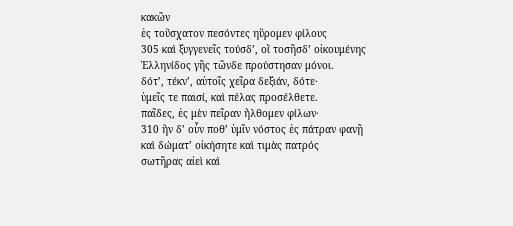κακῶν
ἐς τοὔσχατον πεσόντες ηὕρομεν φίλους
305 καὶ ξυγγενεῖς τούσδʼ, οἳ τοσῆσδʼ οἰκουμένης
Ἑλληνίδος γῆς τῶνδε προύστησαν μόνοι.
δότ’, τέκνʼ, αὐτοῖς χεῖρα δεξιάν, δότε·
ὑμεῖς τε παισί, καὶ πέλας προσέλθετε.
παῖδες, ἐς μὲν πεῖραν ἤλθομεν φίλων·
310 ἢν δʼ οὖν ποθʼ ὑμῖν νόστος ἐς πάτραν φανῇ
καὶ δώματʼ οἰκήσητε καὶ τιμὰς πατρός
σωτῆρας αἰεὶ καὶ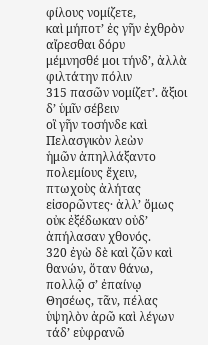φίλους νομίζετε,
καὶ μήποτʼ ἐς γῆν ἐχθρὸν αἴρεσθαι δόρυ
μέμνησθέ μοι τήνδʼ, ἀλλὰ φιλτάτην πόλιν
315 πασῶν νομίζετʼ. ἄξιοι δʼ ὑμῖν σέβειν
οἳ γῆν τοσήνδε καὶ Πελασγικὸν λεὼν
ἡμῶν ἀπηλλάξαντο πολεμίους ἔχειν,
πτωχοὺς ἀλήτας εἰσορῶντες· ἀλλʼ ὅμως
οὐκ ἐξέδωκαν οὐδʼ ἀπήλασαν χθονός.
320 ἐγὼ δὲ καὶ ζῶν καὶ θανών, ὅταν θάνω,
πολλῷ σʼ ἐπαίνῳ Θησέως, τᾶν, πέλας
ὑψηλὸν ἀρῶ καὶ λέγων τάδʼ εὐφρανῶ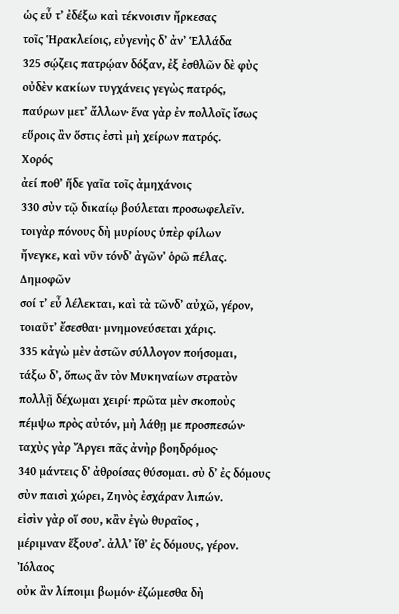ὡς εὖ τʼ ἐδέξω καὶ τέκνοισιν ἤρκεσας
τοῖς Ἡρακλείοις, εὐγενὴς δʼ ἀνʼ Ἑλλάδα
325 σῴζεις πατρῴαν δόξαν, ἐξ ἐσθλῶν δὲ φὺς
οὐδὲν κακίων τυγχάνεις γεγὼς πατρός,
παύρων μετʼ ἄλλων· ἕνα γὰρ ἐν πολλοῖς ἴσως
εὕροις ἂν ὅστις ἐστὶ μὴ χείρων πατρός.
Χορός
ἀεί ποθʼ ἥδε γαῖα τοῖς ἀμηχάνοις
330 σὺν τῷ δικαίῳ βούλεται προσωφελεῖν.
τοιγὰρ πόνους δὴ μυρίους ὑπὲρ φίλων
ἤνεγκε, καὶ νῦν τόνδʼ ἀγῶνʼ ὁρῶ πέλας.
Δημοφῶν
σοί τʼ εὖ λέλεκται, καὶ τὰ τῶνδʼ αὐχῶ, γέρον,
τοιαῦτʼ ἔσεσθαι· μνημονεύσεται χάρις.
335 κἀγὼ μὲν ἀστῶν σύλλογον ποήσομαι,
τάξω δʼ, ὅπως ἂν τὸν Μυκηναίων στρατὸν
πολλῇ δέχωμαι χειρί· πρῶτα μὲν σκοποὺς
πέμψω πρὸς αὐτόν, μὴ λάθῃ με προσπεσών·
ταχὺς γὰρ Ἄργει πᾶς ἀνὴρ βοηδρόμος·
340 μάντεις δʼ ἀθροίσας θύσομαι. σὺ δʼ ἐς δόμους
σὺν παισὶ χώρει, Ζηνὸς ἐσχάραν λιπών.
εἰσὶν γὰρ οἵ σου, κἂν ἐγὼ θυραῖος ,
μέριμναν ἕξουσʼ. ἀλλʼ ἴθʼ ἐς δόμους, γέρον.
Ἰόλαος
οὐκ ἂν λίποιμι βωμόν· ἑζώμεσθα δὴ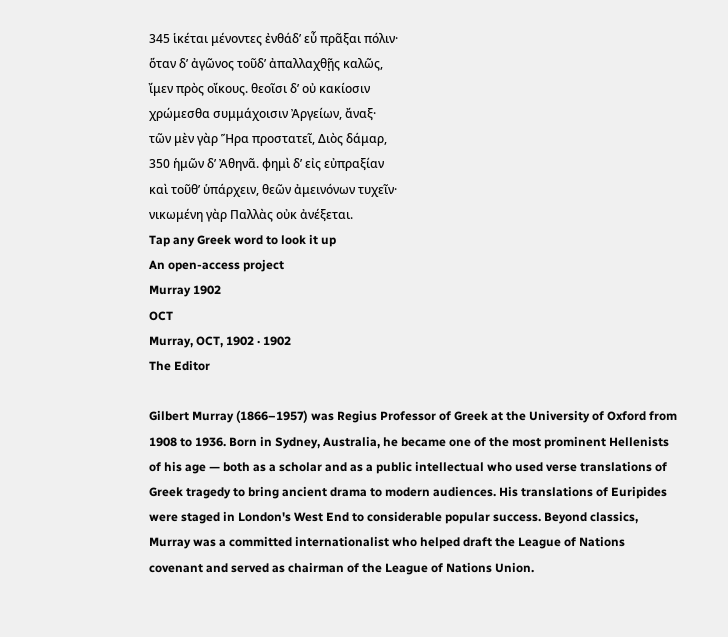345 ἱκέται μένοντες ἐνθάδʼ εὖ πρᾶξαι πόλιν·
ὅταν δʼ ἀγῶνος τοῦδʼ ἀπαλλαχθῇς καλῶς,
ἴμεν πρὸς οἴκους. θεοῖσι δʼ οὐ κακίοσιν
χρώμεσθα συμμάχοισιν Ἀργείων, ἄναξ·
τῶν μὲν γὰρ Ἥρα προστατεῖ, Διὸς δάμαρ,
350 ἡμῶν δʼ Ἀθηνᾶ. φημὶ δʼ εἰς εὐπραξίαν
καὶ τοῦθʼ ὑπάρχειν, θεῶν ἀμεινόνων τυχεῖν·
νικωμένη γὰρ Παλλὰς οὐκ ἀνέξεται.
Tap any Greek word to look it up
An open-access project
Murray 1902
OCT
Murray, OCT, 1902 · 1902
The Editor

Gilbert Murray (1866–1957) was Regius Professor of Greek at the University of Oxford from 1908 to 1936. Born in Sydney, Australia, he became one of the most prominent Hellenists of his age — both as a scholar and as a public intellectual who used verse translations of Greek tragedy to bring ancient drama to modern audiences. His translations of Euripides were staged in London's West End to considerable popular success. Beyond classics, Murray was a committed internationalist who helped draft the League of Nations covenant and served as chairman of the League of Nations Union.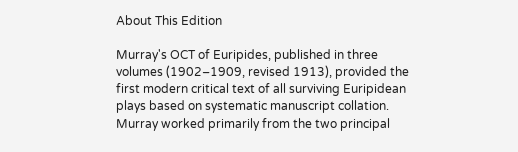About This Edition

Murray's OCT of Euripides, published in three volumes (1902–1909, revised 1913), provided the first modern critical text of all surviving Euripidean plays based on systematic manuscript collation. Murray worked primarily from the two principal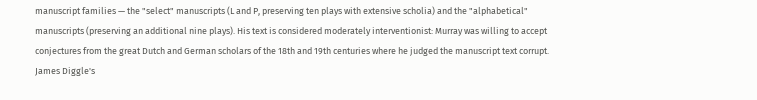manuscript families — the "select" manuscripts (L and P, preserving ten plays with extensive scholia) and the "alphabetical" manuscripts (preserving an additional nine plays). His text is considered moderately interventionist: Murray was willing to accept conjectures from the great Dutch and German scholars of the 18th and 19th centuries where he judged the manuscript text corrupt. James Diggle's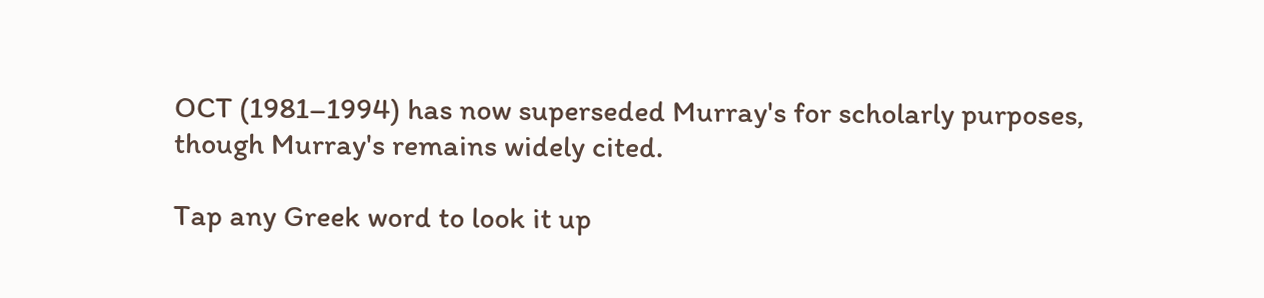OCT (1981–1994) has now superseded Murray's for scholarly purposes, though Murray's remains widely cited.

Tap any Greek word to look it up